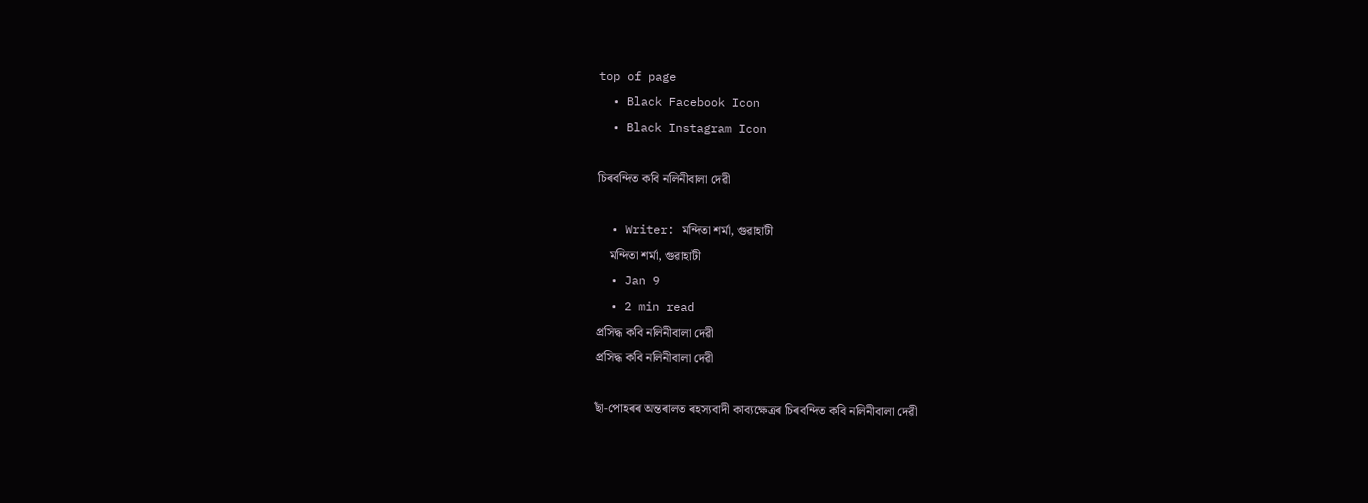top of page
  • Black Facebook Icon
  • Black Instagram Icon

চিৰবন্দিত কবি নলিনীবালা দেৱী

  • Writer: মন্দিতা শৰ্মা, গুৱাহাটী
    মন্দিতা শৰ্মা, গুৱাহাটী
  • Jan 9
  • 2 min read
প্ৰসিদ্ধ কবি নলিনীবালা দেৱী
প্ৰসিদ্ধ কবি নলিনীবালা দেৱী

ছাঁ-পোহৰৰ অন্তৰালত ৰহস্যবাদী কাব্যক্ষেত্ৰৰ চিৰবন্দিত কবি নলিনীবালা দেৱী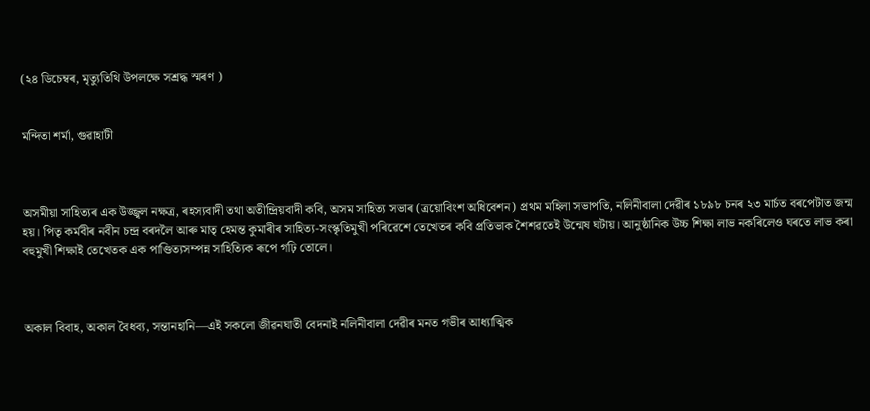(২৪ ডিচেম্বৰ, মৃত্যুতিথি উপলক্ষে সশ্ৰদ্ধ স্মৰণ )


মন্দিতা শৰ্মা, গুৱাহাটী



অসমীয়া সাহিত্যৰ এক উজ্জ্বল নক্ষত্ৰ, ৰহস্যবাদী তথা অতীন্দ্ৰিয়বাদী কবি, অসম সাহিত্য সভাৰ (ত্ৰয়োবিংশ অধিবেশন) প্ৰথম মহিলা সভাপতি, নলিনীবালা দেৱীৰ ১৮৯৮ চনৰ ২৩ মাৰ্চত বৰপেটাত জন্ম হয়। পিতৃ কৰ্মবীৰ নবীন চন্দ্ৰ বৰদলৈ আৰু মাতৃ হেমন্ত কুমাৰীৰ সাহিত্য-সংস্কৃতিমুখী পৰিৱেশে তেখেতৰ কবি প্ৰতিভাক শৈশৱতেই উন্মেষ ঘটায়। আনুষ্ঠানিক উচ্চ শিক্ষা লাভ নকৰিলেও ঘৰতে লাভ কৰা বহুমুখী শিক্ষাই তেখেতক এক পাণ্ডিত্যসম্পন্ন সাহিত্যিক ৰূপে গঢ়ি তোলে।



অকাল বিবাহ, অকাল বৈধব্য, সন্তানহানি—এই সকলো জীৱনঘাতী বেদনাই নলিনীবালা দেৱীৰ মনত গভীৰ আধ্যাত্মিক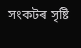সংকটৰ সৃষ্টি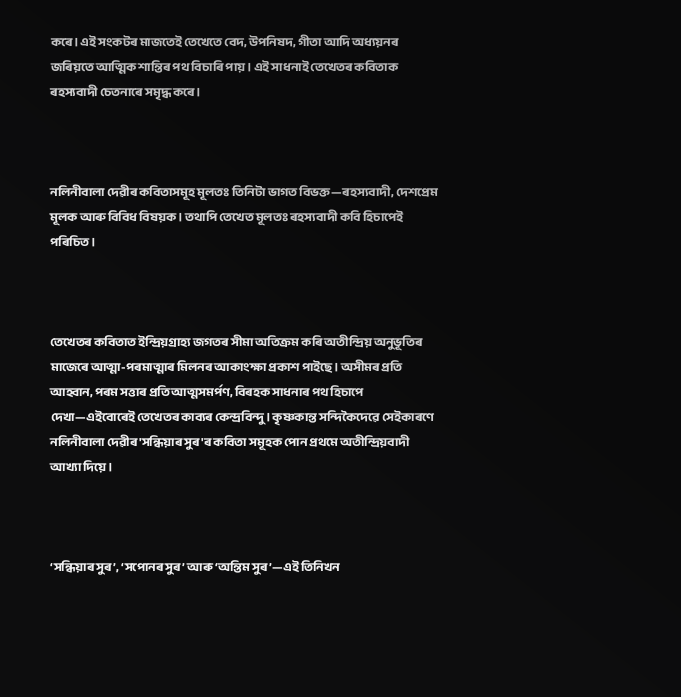কৰে। এই সংকটৰ মাজতেই তেখেতে বেদ, উপনিষদ, গীতা আদি অধ্যয়নৰ জৰিয়তে আত্মিক শান্তিৰ পথ বিচাৰি পায়। এই সাধনাই তেখেতৰ কবিতাক ৰহস্যবাদী চেতনাৰে সমৃদ্ধ কৰে।



নলিনীবালা দেৱীৰ কবিতাসমূহ মূলতঃ তিনিটা ভাগত বিভক্ত—ৰহস্যবাদী, দেশপ্ৰেম মূলক আৰু বিবিধ বিষয়ক। তথাপি তেখেত মূলতঃ ৰহস্যবাদী কবি হিচাপেই পৰিচিত।



তেখেতৰ কবিতাত ইন্দ্ৰিয়গ্ৰাহ্য জগতৰ সীমা অতিক্ৰম কৰি অতীন্দ্ৰিয় অনুভূতিৰ মাজেৰে আত্মা-পৰমাত্মাৰ মিলনৰ আকাংক্ষা প্ৰকাশ পাইছে। অসীমৰ প্ৰতি আহ্বান, পৰম সত্তাৰ প্ৰতি আত্মসমৰ্পণ, বিৰহক সাধনাৰ পথ হিচাপে দেখা—এইবোৰেই তেখেতৰ কাব্যৰ কেন্দ্ৰবিন্দু। কৃষ্ণকান্ত সন্দিকৈদেৱে সেইকাৰণে নলিনীবালা দেৱীৰ 'সন্ধিয়াৰ সুৰ'ৰ কবিতা সমূহক পোন প্ৰথমে অতীন্দ্ৰিয়বাদী আখ্যা দিয়ে।



‘সন্ধিয়াৰ সুৰ’, ‘সপোনৰ সুৰ’ আৰু ‘অন্তিম সুৰ’—এই তিনিখন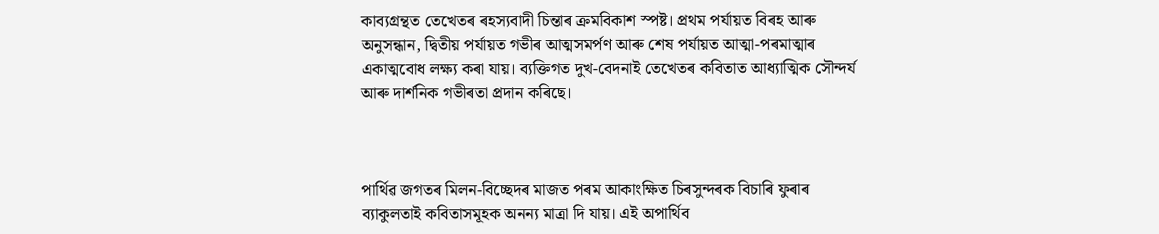কাব্যগ্ৰন্থত তেখেতৰ ৰহস্যবাদী চিন্তাৰ ক্ৰমবিকাশ স্পষ্ট। প্ৰথম পৰ্যায়ত বিৰহ আৰু অনুসন্ধান, দ্বিতীয় পৰ্যায়ত গভীৰ আত্মসমৰ্পণ আৰু শেষ পৰ্যায়ত আত্মা-পৰমাত্মাৰ একাত্মবোধ লক্ষ্য কৰা যায়। ব্যক্তিগত দুখ-বেদনাই তেখেতৰ কবিতাত আধ্যাত্মিক সৌন্দর্য আৰু দাৰ্শনিক গভীৰতা প্ৰদান কৰিছে।



পাৰ্থিৱ জগতৰ মিলন-বিচ্ছেদৰ মাজত পৰম আকাংক্ষিত চিৰসুন্দৰক বিচাৰি ফুৰাৰ ব্যাকুলতাই কবিতাসমূহক অনন্য মাত্ৰা দি যায়। এই অপাৰ্থিব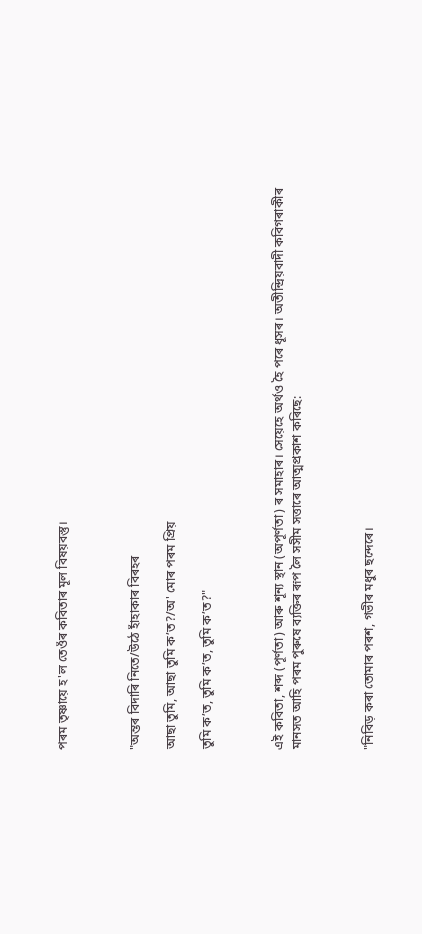পৰম তৃষ্ণায়ে হ'ল তেওঁৰ কবিতাৰ মূল বিষয়বস্তু।



"অন্তৰ বিদাৰি নিতে/উঠে হাঁহাকাৰ বিৰহৰ

আছা তুমি, আছা তুমি ক’ত?/অ' মোৰ পৰম প্ৰিয়

তুমি ক’ত, তুমি ক’ত, তুমি ক’ত?"



এই কবিতা, শব্দ (পূৰ্ণতা) আৰু শূন্য স্থান (অপূৰ্ণতা) ৰ সমাহাৰ। সেয়েহে অৰ্থও হৈ পৰে ধূসৰ। অতীন্দ্ৰিয়বাদী কবিগৰাকীৰ মানসত আহি পৰম পুৰুষে ব্যক্তিৰ ৰূপ লৈ সসীম সত্তাৰে আত্মপ্ৰকাশ কৰিছে:



"নিবিড় কৰা তোমাৰ পৰশ, গভীৰ মধুৰ ছন্দেৰে।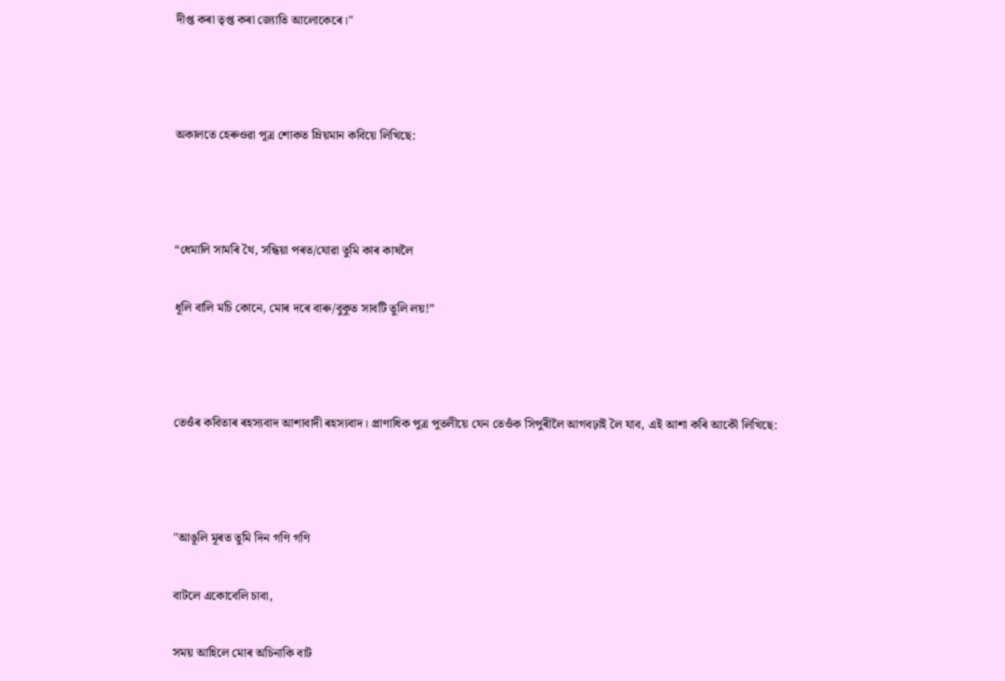দীপ্ত কৰা তৃপ্ত কৰা জ্যোতি আলোকেৰে।"



অকালতে হেৰুওৱা পুত্ৰ শোকত ম্ৰিয়মান কবিয়ে লিখিছে:



“ধেমালি সামৰি থৈ, সন্ধিয়া পৰত/যোৱা তুমি কাৰ কাষলৈ

ধূলি বালি মচি কোনে, মোৰ দৰে বাৰু/বুকুত সাবটি তুলি লয়!”



তেওঁৰ কবিতাৰ ৰহস্যবাদ আশাবাদী ৰহস্যবাদ। প্ৰাণাধিক পুত্ৰ পুতলীয়ে যেন তেওঁক সিপুৰীলৈ আগবঢ়াই লৈ যাব, এই আশা কৰি আকৌ লিখিছে:



"আঙূলি মূৰত তুমি দিন গণি গণি

বাটলে একোবেলি চাবা,

সময় আহিলে মোৰ অচিনাকি বাট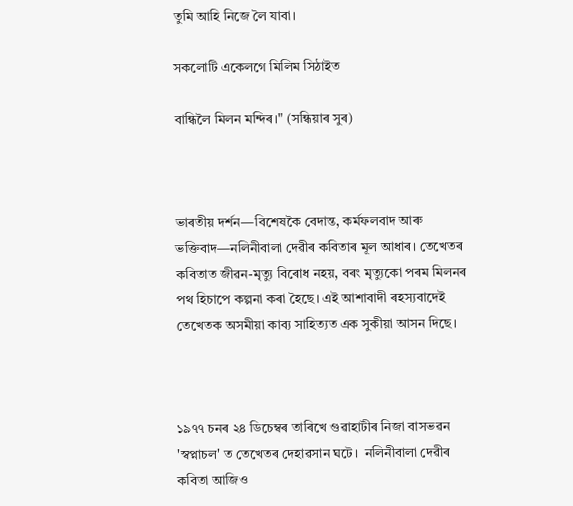তুমি আহি নিজে লৈ যাবা।

সকলোটি একেলগে মিলিম সিঠাইত

বান্ধিলৈ মিলন মন্দিৰ।" (সন্ধিয়াৰ সুৰ)



ভাৰতীয় দৰ্শন—বিশেষকৈ বেদান্ত, কৰ্মফলবাদ আৰু ভক্তিবাদ—নলিনীবালা দেৱীৰ কবিতাৰ মূল আধাৰ। তেখেতৰ কবিতাত জীৱন-মৃত্যু বিৰোধ নহয়, বৰং মৃত্যুকো পৰম মিলনৰ পথ হিচাপে কল্পনা কৰা হৈছে। এই আশাবাদী ৰহস্যবাদেই তেখেতক অসমীয়া কাব্য সাহিত্যত এক সুকীয়া আসন দিছে।



১৯৭৭ চনৰ ২৪ ডিচেম্বৰ তাৰিখে গুৱাহাটীৰ নিজা বাসভৱন 'স্বপ্নাচল' ত তেখেতৰ দেহাৱসান ঘটে।‌  নলিনীবালা দেৱীৰ কবিতা আজিও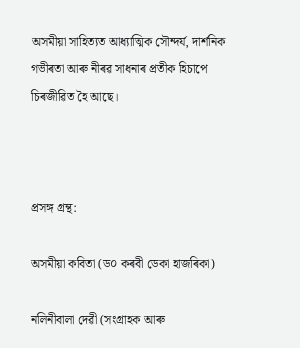অসমীয়া সাহিত্যত আধ্যাত্মিক সৌন্দর্য, দাৰ্শনিক গভীৰতা আৰু নীৰৱ সাধনাৰ প্ৰতীক হিচাপে চিৰজীৱিত হৈ আছে।



প্ৰসঙ্গ গ্ৰন্থ:

অসমীয়া কবিতা (ড০ কৰবী ডেকা হাজৰিকা)

নলিনীবালা দেৱী (সংগ্ৰাহক আৰু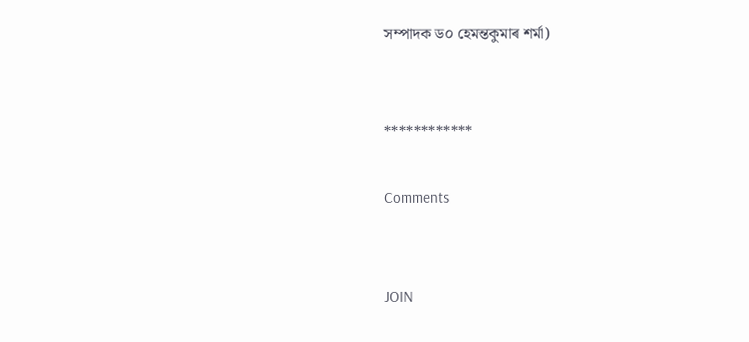সম্পাদক ড০ হেমন্তকুমাৰ শৰ্মা)


************

Comments


JOIN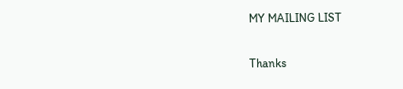MY MAILING LIST

Thanks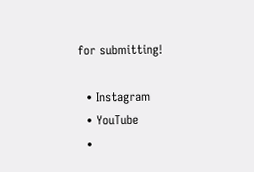for submitting!

  • Instagram
  • YouTube
  •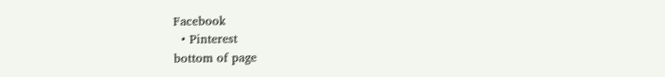Facebook
  • Pinterest
bottom of page